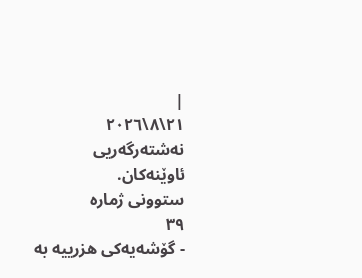|
٢١\٨\٢٠٢٦
نەشتەرگەریی
ئاوێنەکان.
ستوونی ژمارە
٣٩
- گۆشەیەکی هزرییە بە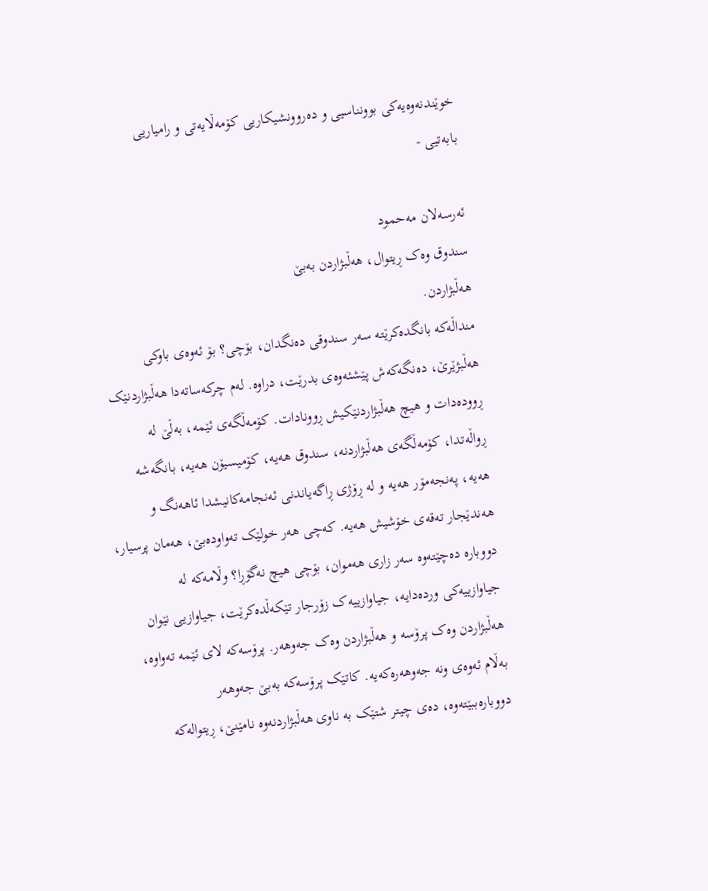خوێندنەوەیەکی بوونناسیی و دەروونشیکاریی کۆمەڵایەتی و رامیاریی
بابەتیی -

ئەرسەلان مەحمود
سندوق وەک ڕیتوال، هەڵبژاردن بەبێ
هەڵبژاردن.
منداڵەکە بانگدەکرێتە سەر سندوقی دەنگدان، بۆچی؟ بۆ ئەوەی باوکی
هەڵبژێرێ، دەنگەکەش پێشئەوەی بدرێت، دراوە. لەم چرکەساتەدا هەڵبژاردنێک
ڕوودەدات و هیچ هەڵبژاردنێکیش ڕوونادات. کۆمەڵگەی ئێمە، بەڵێ لە
ڕواڵەتدا، کۆمەڵگەی هەڵبژاردنە، سندوق هەیە، کۆمیسیۆن هەیە، بانگەشە
هەیە، پەنجەمۆر هەیە و لە ڕۆژی ڕاگەیاندنی ئەنجامەکانیشدا ئاهەنگ و
هەندێجار تەقەی خۆشیش هەیە. کەچی هەر خولێک تەواودەبێ، هەمان پرسیار،
دووبارە دەچێتەوە سەر زاری هەموان، بۆچی هیچ نەگۆڕا؟ وڵامەکە لە
جیاوازییەکی وردەدایە، جیاوازییەک زۆرجار تێکەڵدەکرێت، جیاوازیی نێوان
هەڵبژاردن وەک پرۆسە و هەڵبژاردن وەک جەوهەر. پرۆسەکە لای ئێمە تەواوە،
بەڵام ئەوەی ونە جەوهەرەکەیە. کاتێک پرۆسەکە بەبێ جەوهەر
دووبارەببێتەوە، دەی چیتر شتێک بە ناوی هەڵبژاردنەوە نامێنێ، ڕیتوالەکە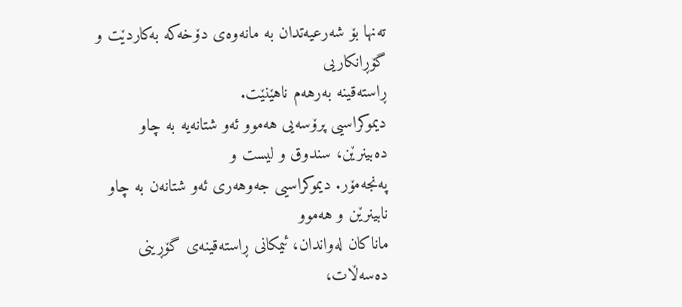تەنها بۆ شەرعیەتدان بە مانەوەی دۆخەکە بەکاردێت و گۆڕانکاریی
ڕاستەقینە بەرهەم ناهێنێت.
دیموکراسیی پرۆسەیی هەموو ئەو شتانەیە بە چاو دەبینرێن، سندوق و لیست و
پەنجەمۆر. دیموکراسیی جەوهەری ئەو شتانەن بە چاو نابینرێن و هەموو
ماناکان لەواندان، ئیمکانی ڕاستەقینەی گۆڕینی دەسەڵات،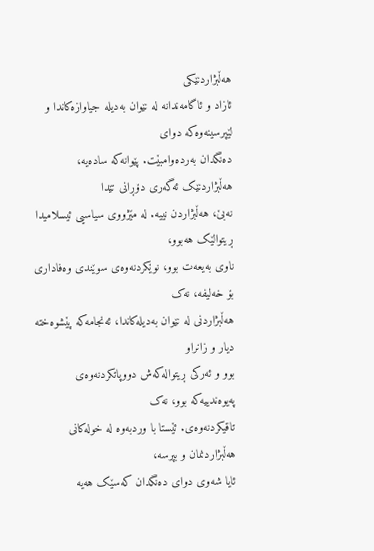هەڵبژاردنێکی
ئازاد و ئاگامەندانە لە نێوان بەدیلە جیاوازەکاندا و لێپرسینەوەکە دوای
دەنگدان بەردەوامبێت. پێوانەکە سادەیە، هەڵبژاردنێک ئەگەری دۆڕانی تێدا
نەبێ، هەڵبژاردن نییە. لە مێژووی سیاسیی ئیسلامیدا ڕیتوالێک هەبوو،
ناوی بەیعەت بوو، نوێکردنەوەی سوێندی وەفاداری بۆ خەلیفە، نەک
هەڵبژاردنی لە نێوان بەدیلەکاندا، ئەنجامەکە پێشوەختە دیار و زانراو
بوو و ئەرکی ڕیتوالەکەش دووپاتکردنەوەی پەیوەندییەکە بوو، نەک
تاقیکردنەوەی. ئێستا با وردبەوە لە خولەکانی هەڵبژاردنمان و بپرسە،
ئایا شەوی دوای دەنگدان کەسێک هەیە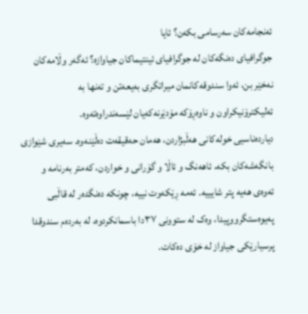ئەنجامەکان سەرسامی بکەن؟ ئایا
جوگرافیای دەنگەکان لە جوگرافیای ئینتیماکان جیاوازە؟ ئەگەر وڵامەکان
نەخێر بن، ئەوا سندوقەکانمان میراتگری بەیعەتن و تەنها بە
ئەلیکترۆنیکراون و ناوەڕۆکە مۆدێرنەکەیان لێسەندراوەتەوە.
دیاردەناسیی خولەکانی هەڵبژاردن، هەمان حەقیقەت دەڵێنەوە. سەیری شێوازی
بانگەشەکان بکە، ئاهەنگ و ئاڵا و گۆرانی و خواردن، کەمتر بەرنامە و
ئەوەی هەیە پتر شایییە. ئەمە ڕێکەوت نییە، چونکە دەنگدەر لە قاڵبی
پەیوەستگرووپیدا، وەک لە ستوونی ٣٧دا باسمانکردوە، لە بەردەم سندوقدا
پرسیارێکی جیاواز لە خۆی دەکات.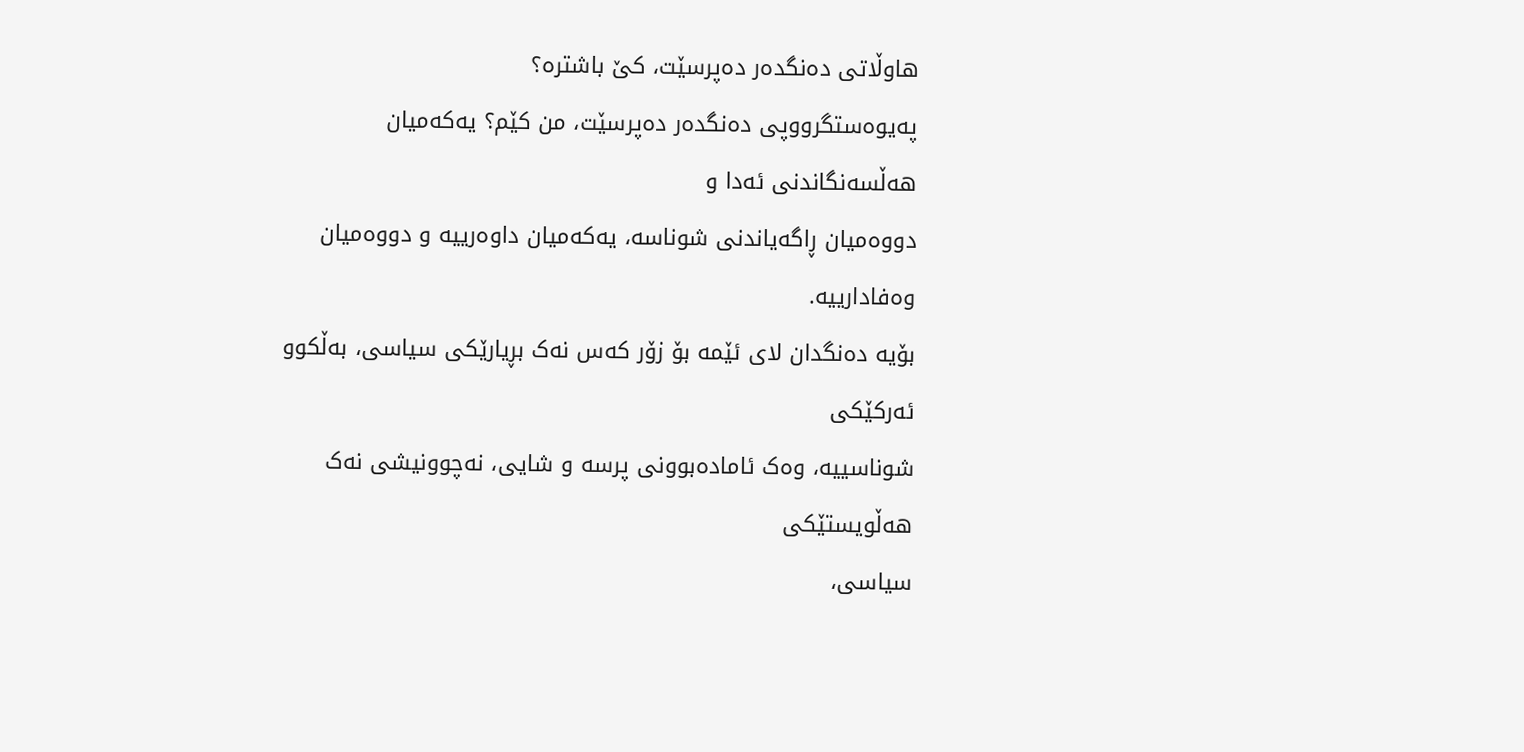هاوڵاتی دەنگدەر دەپرسێت، کێ باشترە؟
پەیوەستگرووپی دەنگدەر دەپرسێت، من کێم؟ یەکەمیان هەڵسەنگاندنی ئەدا و
دووەمیان ڕاگەیاندنی شوناسە، یەکەمیان داوەرییە و دووەمیان وەفادارییە.
بۆیە دەنگدان لای ئێمە بۆ زۆر کەس نەک بڕیارێکی سیاسی، بەڵکوو ئەرکێکی
شوناسییە، وەک ئامادەبوونی پرسە و شایی، نەچوونیشی نەک هەڵویستێکی
سیاسی،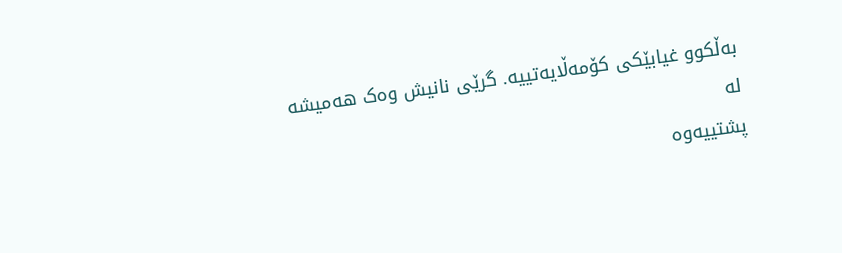بەڵکوو غیابێکی کۆمەڵایەتییە. گرێی نانیش وەک هەمیشە لە
پشتییەوە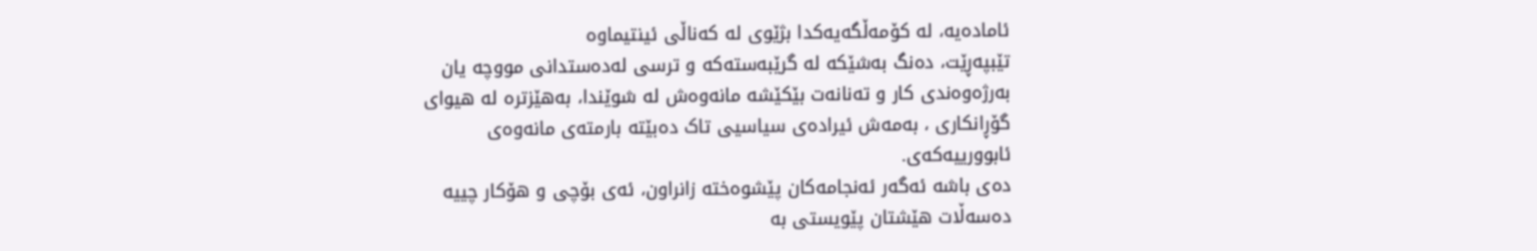ئامادەیە، لە کۆمەڵگەیەکدا بژێوی لە کەناڵی ئینتیماوە
تێبپەڕێت، دەنگ بەشێکە لە گرێبەستەکە و ترسی لەدەستدانی مووچە یان
بەرژەوەندی کار و تەنانەت بێکێشە مانەوەش لە شوێندا، بەهێزترە لە هیوای
گۆڕانکاری ، بەمەش ئیرادەی سیاسیی تاک دەبێتە بارمتەی مانەوەی
ئابوورییەکەی.
دەی باشە ئەگەر ئەنجامەکان پێشوەختە زانراون، ئەی بۆچی و هۆکار چییە
دەسەڵات هێشتان پێویستی بە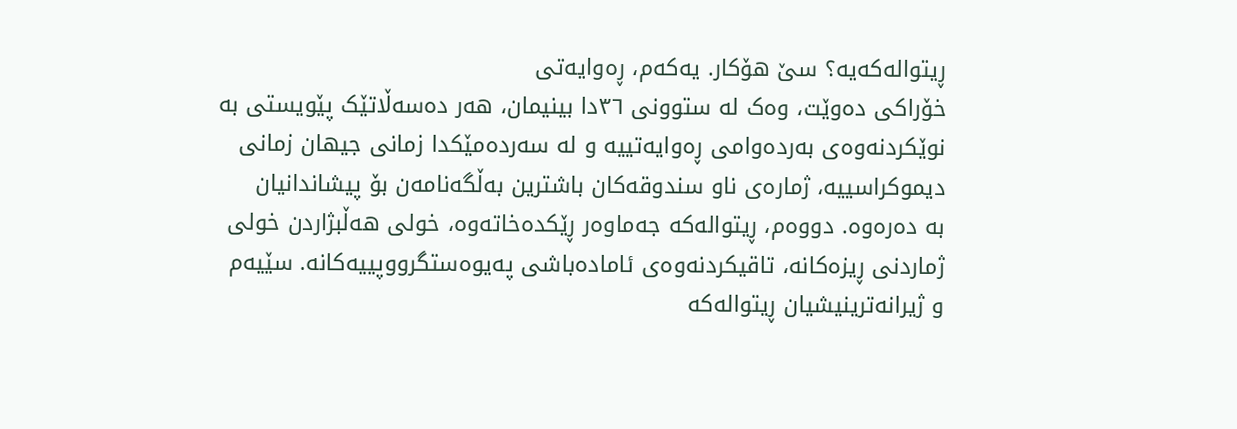ڕیتوالەکەیە؟ سێ هۆکار. یەکەم، ڕەوایەتی
خۆراکی دەوێت، وەک لە ستوونی ٣٦دا بینیمان، هەر دەسەڵاتێک پێویستی بە
نوێکردنەوەی بەردەوامی ڕەوایەتییە و لە سەردەمێکدا زمانی جیهان زمانی
دیموکراسییە، ژمارەی ناو سندوقەکان باشترین بەڵگەنامەن بۆ پیشاندانیان
بە دەرەوە. دووەم، ڕیتوالەکە جەماوەر ڕێکدەخاتەوە، خولی هەڵبژاردن خولی
ژماردنی ڕیزەکانە، تاقیکردنەوەی ئامادەباشی پەیوەستگرووپییەکانە. سێیەم
و ژیرانەترینیشیان ڕیتوالەکە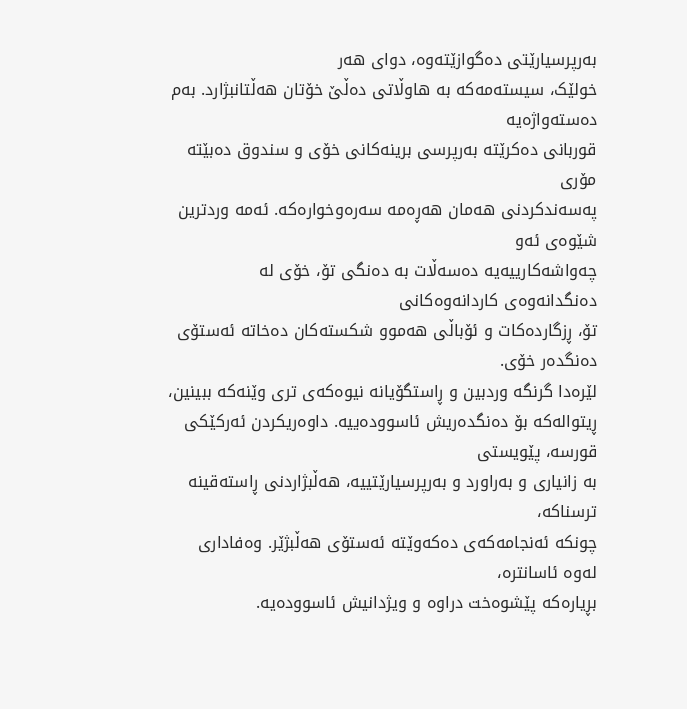بەرپرسیارێتی دەگوازێتەوە، دوای هەر
خولێک، سیستەمەکە بە هاوڵاتی دەڵێ خۆتان هەڵتانبژارد. بەم دەستەواژەیە
قوربانی دەکرێتە بەرپرسی برینەکانی خۆی و سندوق دەبێتە مۆری
پەسەندکردنی هەمان هەڕەمە سەرەوخوارەکە. ئەمە وردترین شێوەی ئەو
چەواشەکارییەیە دەسەڵات بە دەنگی تۆ، خۆی لە دەنگدانەوەی کاردانەوەکانی
تۆ، ڕزگاردەکات و ئۆباڵی هەموو شکستەکان دەخاتە ئەستۆی دەنگدەر خۆی.
لێرەدا گرنگە وردبین و ڕاستگۆیانە نیوەکەی تری وێنەکە ببینین،
ڕیتوالەکە بۆ دەنگدەریش ئاسوودەییە. داوەریکردن ئەرکێکی قورسە، پێویستی
بە زانیاری و بەراورد و بەرپرسیارێتییە، هەڵبژاردنی ڕاستەقینە ترسناکە،
چونکە ئەنجامەکەی دەکەوێتە ئەستۆی هەڵبژێر. وەفاداری لەوە ئاسانترە،
بڕیارەکە پێشوەخت دراوە و ویژدانیش ئاسوودەیە.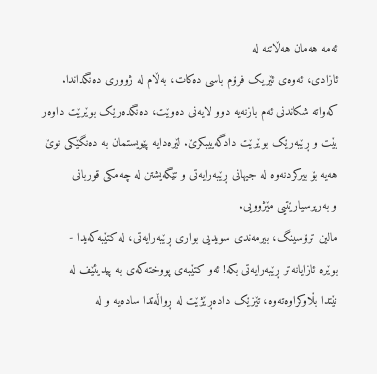ئەمە هەمان هەڵاتنە لە
ئازادی، ئەوەی ئێریک فرۆم باسی دەکات، بەڵام لە ژووری دەنگداندا.
کەواتە شکاندنی ئەم بازنەیە دوو لایەنی دەوێت، دەنگدەرێک بوێرێت داوەر
بێت و ڕێبەرێک بوێرێت دادگەییبکرێ. لێرەدایە پێویستمان بە دەنگێکی نوێ
هەیە بۆ بیرکردنەوە لە جیهانی ڕێبەرایەتی و تێگەیشتن لە چەمکی قوربانی
و بەرپرسیارێتیی مێژوویی.
مالین ترۆسینگ، بیرمەندی سویدیی بواری ڕێبەرایەتی، لە کتێبەکەیدا -
بوێرە ئازایانەتر ڕێبەرایەتی بکە! ئەو کتێبەی پووختەکەی بە پیدیئێف لە
نێتدا بڵاوکراوەتەوە، تێزێک دادەڕێژێت لە ڕواڵەتدا سادەیە و لە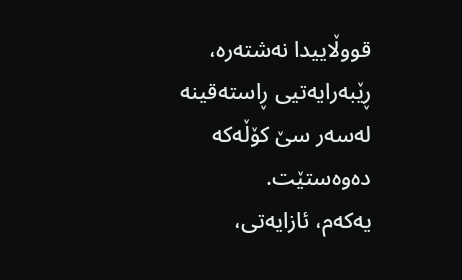قووڵاییدا نەشتەرە، ڕێبەرایەتیی ڕاستەقینە لەسەر سێ کۆڵەکە دەوەستێت.
یەکەم، ئازایەتی،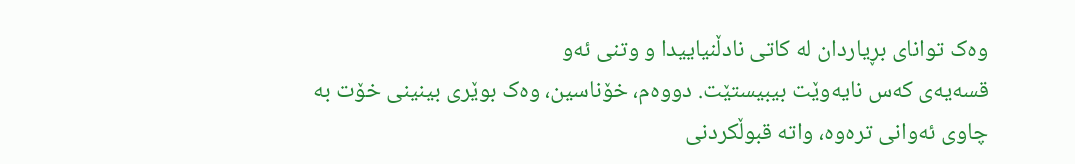وەک توانای بڕیاردان لە کاتی نادڵنیاییدا و وتنی ئەو
قسەیەی کەس نایەوێت بیبیستێت. دووەم، خۆناسین، وەک بوێری بینینی خۆت بە
چاوی ئەوانی ترەوە، واتە قبوڵکردنی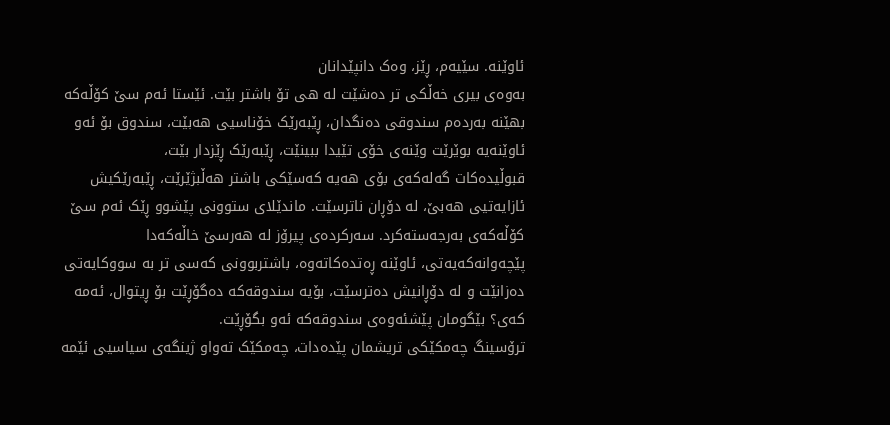ئاوێنە. سێیەم، ڕێز، وەک دانپێدانان
بەوەی بیری خەڵکی تر دەشێت لە هی تۆ باشتر بێت. ئێستا ئەم سێ کۆڵەکە
بهێنە بەردەم سندوقی دەنگدان، ڕێبەرێک خۆناسیی هەبێت، سندوق بۆ ئەو
ئاوێنەیە بوێرێت وێنەی خۆی تێیدا ببینێت، ڕێبەرێک ڕێزدار بێت،
قبوڵیدەکات گەلەکەی بۆی هەیە کەسێکی باشتر هەڵبژێرێت، ڕێبەرێکیش
ئازایەتیی هەبێ، لە دۆڕان ناترسێت. ماندێلای ستوونی پێشوو ڕێک ئەم سێ
کۆڵەکەی بەرجەستەکرد. سەرکردەی پیرۆز لە هەرسێ خاڵەکەدا
پێچەوانەکەیەتی، ئاوێنە ڕەتدەکاتەوە، باشتربوونی کەسی تر بە سووکایەتی
دەزانێت و لە دۆڕانیش دەترسێت، بۆیە سندوقەکە دەگۆڕێت بۆ ڕیتوال، ئەمە
کەی؟ بێگومان پێشئەوەی سندوقەکە ئەو بگۆڕێت.
ترۆسینگ چەمکێکی تریشمان پێدەدات، چەمکێک تەواو ژینگەی سیاسیی ئێمە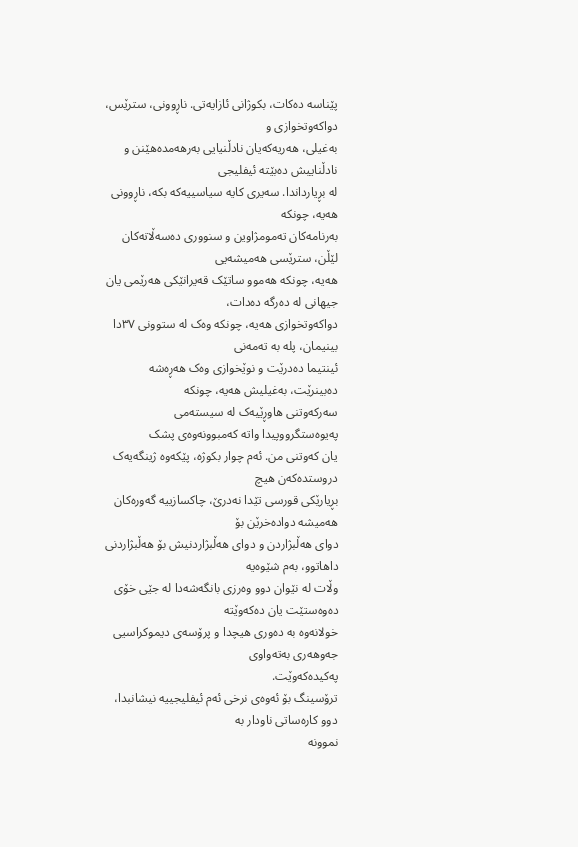پێناسە دەکات، بکوژانی ئازایەتی. ناڕوونی، سترێس، دواکەوتخوازی و
بەغیلی، هەریەکەیان نادڵنیایی بەرهەمدەهێنن و نادڵناییش دەبێتە ئیفلیجی
لە بڕیارداندا. سەیری کایە سیاسییەکە بکە، ناڕوونی هەیە، چونکە
بەرنامەکان تەمومژاوین و سنووری دەسەڵاتەکان لێڵن، سترێسی هەمیشەیی
هەیە، چونکە هەموو ساتێک قەیرانێکی هەرێمی یان جیهانی لە دەرگە دەدات،
دواکەوتخوازی هەیە، چونکە وەک لە ستوونی ٣٧دا بینیمان، پلە بە تەمەنی
ئینتیما دەدرێت و نوێخوازی وەک هەڕەشە دەبینرێت، بەغیلیش هەیە، چونکە
سەرکەوتنی هاوڕێیەک لە سیستەمی پەیوەستگرووپیدا واتە کەمبوونەوەی پشک
یان کەوتنی من. ئەم چوار بکوژە، پێکەوە ژینگەیەک دروستدەکەن هیچ
بڕیارێکی قورسی تێدا نەدرێ، چاکسازییە گەورەکان هەمیشە دوادەخرێن بۆ
دوای هەڵبژاردن و دوای هەڵبژاردنیش بۆ هەڵبژاردنی داهاتوو، بەم شێوەیە
وڵات لە نێوان دوو وەرزی بانگەشەدا لە جێی خۆی دەوەستێت یان دەکەوێتە
خولانەوە بە دەوری هیچدا و پرۆسەی دیموکراسیی جەوهەری بەتەواوی
پەکیدەکەوێت.
ترۆسینگ بۆ ئەوەی نرخی ئەم ئیفلیجییە نیشانبدا، دوو کارەساتی ناودار بە
نموونە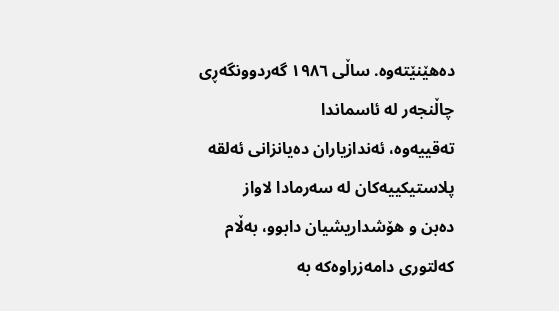دەهێنێتەوە. ساڵی ١٩٨٦ گەردوونگەڕی چاڵنجەر لە ئاسماندا
تەقییەوە، ئەندازیاران دەیانزانی ئەلقە پلاستیکییەکان لە سەرمادا لاواز
دەبن و هۆشداریشیان دابوو، بەڵام کەلتوری دامەزراوەکە بە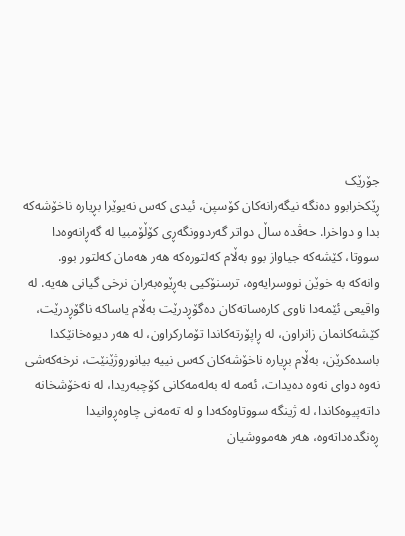جۆرێک
ڕێکخرابوو دەنگە نیگەرانەکان کۆسپن، ئیدی کەس نەیوێرا بڕیارە ناخۆشەکە
بدا و دواخرا. حەڤدە ساڵ دواتر گەردوونگەڕی کۆڵۆمبیا لە گەڕانەوەدا
سووتا، کێشەکە جیاواز بوو بەڵام کەلتورەکە هەر هەمان کەلتور بوو.
وانەکە بە خوێن نووسرایەوە، ترسنۆکیی بەڕێوەبەران نرخی گیانی هەیە. لە
واقیعی ئێمەدا ناوی کارەساتەکان دەگۆڕدرێت بەڵام یاساکە ناگۆڕدرێت،
کێشەکانمان زانراون، لە ڕاپۆرتەکاندا تۆمارکراون، لە هەر دیوەخانێکدا
باسدەکرێن، بەڵام بڕیارە ناخۆشەکان کەس نییە بیانوروژێنێت، نرخەکەشی
نەوە دوای نەوە دەیدات، ئەمە لە بەلەمەکانی کۆچبەریدا، لە نەخۆشخانە
داتەپیوەکاندا، لە ژینگە سووتاوەکەدا و لە تەمەنی چاوەڕوانیدا
ڕەنگدەداتەوە، هەر هەمووشیان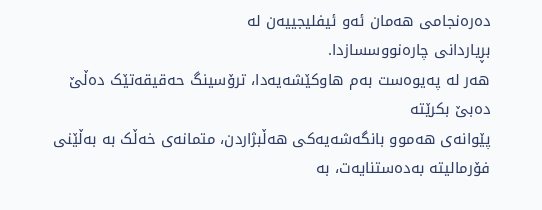دەرەنجامی هەمان ئەو ئیفلیجییەن لە
بڕیاردانی چارەنووسسازدا.
هەر لە پەیوەست بەم هاوکێشەیەدا، ترۆسینگ حەقیقەتێک دەڵێ دەبێ بکرێتە
پێوانەی هەموو بانگەشەیەکی هەڵبژاردن، متمانەی خەڵک بە بەڵێنی
فۆرمالیتە بەدەستنایەت، بە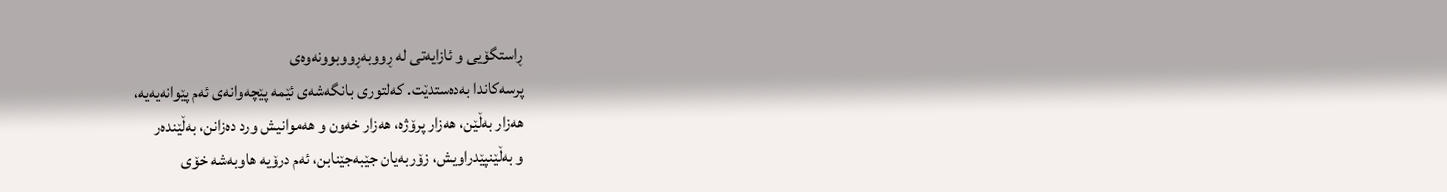ڕاستگۆیی و ئازایەتی لە ڕووبەڕووبوونەوەی
پرسەکاندا بەدەستدێت. کەلتوری بانگەشەی ئێمە پێچەوانەی ئەم پێوانەیەیە،
هەزار بەڵێن، هەزار پرۆژە، هەزار خەون و هەموانیش ورد دەزانن، بەڵێندەر
و بەڵێنپێدراویش، زۆربەیان جێبەجێنابن، ئەم درۆیە هاوبەشە خۆی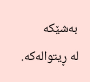بەشێکە
لە ڕیتوالەکە.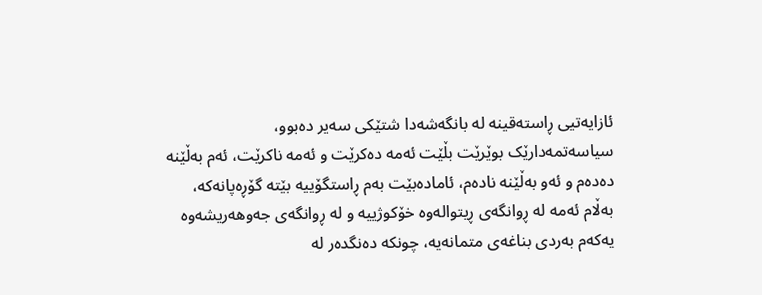ئازایەتیی ڕاستەقینە لە بانگەشەدا شتێکی سەیر دەبوو،
سیاسەتمەدارێک بوێرێت بڵێت ئەمە دەکرێت و ئەمە ناکرێت، ئەم بەڵێنە
دەدەم و ئەو بەڵێنە نادەم، ئامادەبێت بەم ڕاستگۆییە بێتە گۆڕەپانەکە،
بەڵام ئەمە لە ڕوانگەی ڕیتوالەوە خۆکوژییە و لە ڕوانگەی جەوهەریشەوە
یەکەم بەردی بناغەی متمانەیە، چونکە دەنگدەر لە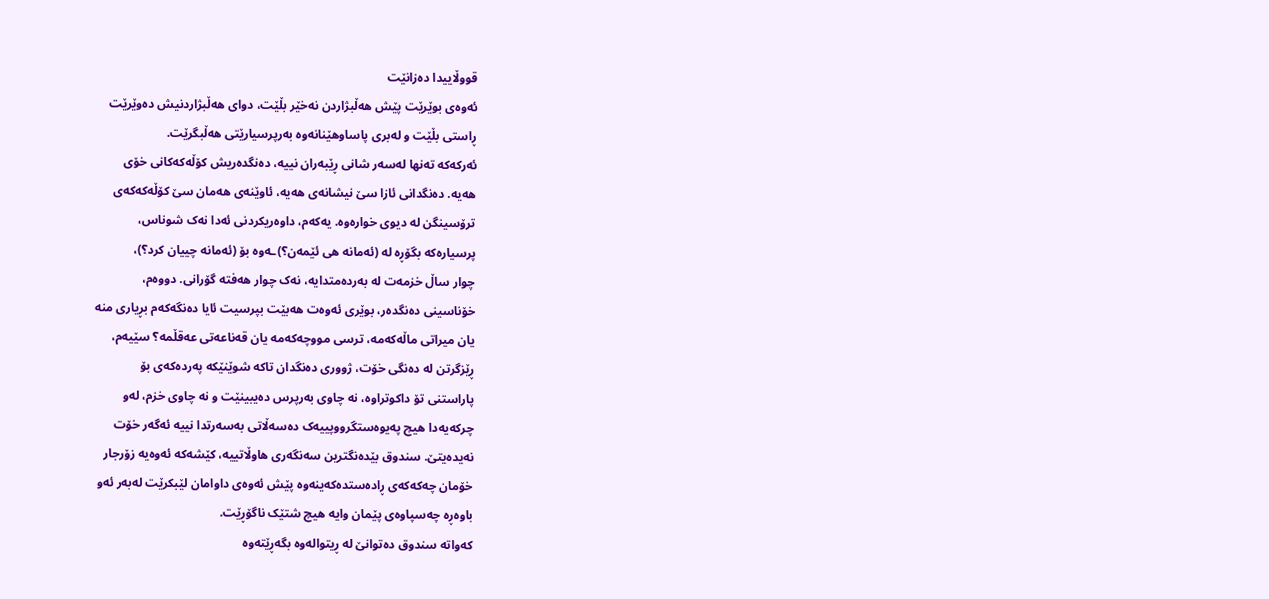قووڵاییدا دەزانێت
ئەوەی بوێرێت پێش هەڵبژاردن نەخێر بڵێت، دوای هەڵبژاردنیش دەوێرێت
ڕاستی بڵێت و لەبری پاساوهێنانەوە بەرپرسیارێتی هەڵبگرێت.
ئەرکەکە تەنها لەسەر شانی ڕێبەران نییە، دەنگدەریش کۆڵەکەکانی خۆی
هەیە. دەنگدانی ئازا سێ نیشانەی هەیە، ئاوێنەی هەمان سێ کۆڵەکەکەی
ترۆسینگن لە دیوی خوارەوە. یەکەم، داوەریکردنی ئەدا نەک شوناس،
پرسیارەکە بگۆڕە لە (ئەمانە هی ئێمەن؟)ـەوە بۆ (ئەمانە چییان کرد؟)،
چوار ساڵ خزمەت لە بەردەمتدایە، نەک چوار هەفتە گۆرانی. دووەم،
خۆناسینی دەنگدەر، بوێری ئەوەت هەبێت بپرسیت ئایا دەنگەکەم بڕیاری منە
یان میراتی ماڵەکەمە، ترسی مووچەکەمە یان قەناعەتی عەقڵمە؟ سێیەم،
ڕێزگرتن لە دەنگی خۆت، ژووری دەنگدان تاکە شوێنێکە پەردەکەی بۆ
پاراستنی تۆ داکوتراوە، نە چاوی بەرپرس دەیبینێت و نە چاوی خزم، لەو
چرکەیەدا هیچ پەیوەستگرووپییەک دەسەڵاتی بەسەرتدا نییە ئەگەر خۆت
نەیدەیتێ. سندوق بێدەنگترین سەنگەری هاوڵاتییە، کێشەکە ئەوەیە زۆرجار
خۆمان چەکەکەی ڕادەستدەکەینەوە پێش ئەوەی داوامان لێبکرێت لەبەر ئەو
باوەڕە چەسپاوەی پێمان وایە هیچ شتێک ناگۆڕێت.
کەواتە سندوق دەتوانێ لە ڕیتوالەوە بگەڕێتەوە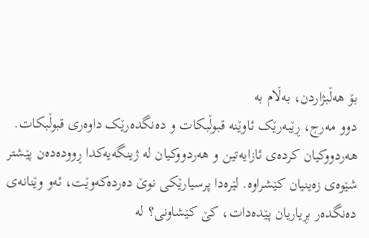بۆ هەڵبژاردن، بەڵام بە
دوو مەرج، ڕێبەرێک ئاوێنە قبوڵبکات و دەنگدەرێک داوەری قبوڵبکات.
هەردووکیان کردەی ئازایەتین و هەردووکیان لە ژینگەیەکدا ڕوودەدەن پێشتر
شێوەی زەینیان کێشراوە. لێرەدا پرسیارێکی نوێ دەردەکەوێت، ئەو وێنانەی
دەنگدەر بڕیاریان پێدەدات، کێ کێشاونی؟ لە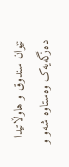نێوان سندوق و هاوڵاتیدا
دەزگەیەک وەستاوە شەو و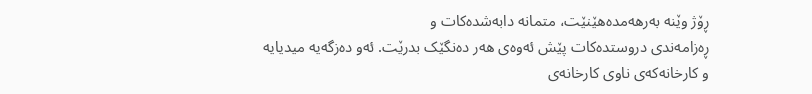ڕۆژ وێنە بەرهەمدەهێنێت، متمانە دابەشدەکات و
ڕەزامەندی دروستدەکات پێش ئەوەی هەر دەنگێک بدرێت. ئەو دەزگەیە میدیایە
و کارخانەکەی ناوی کارخانەی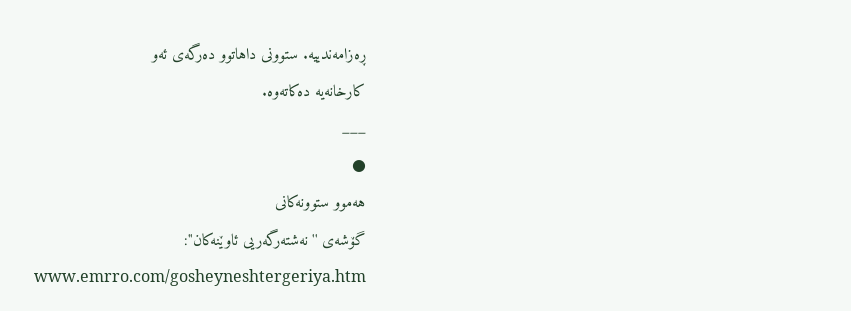ڕەزامەندییە. ستوونی داهاتوو دەرگەی ئەو
کارخانەیە دەکاتەوە.
___
●
هەموو ستوونەکانی
گۆشەی ''نەشتەرگەریی ئاوێنەکان'':
www.emrro.com/gosheyneshtergeriya.htm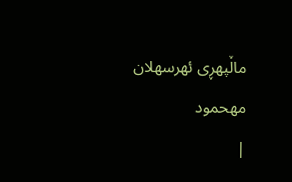ماڵپهڕی ئهرسهلان مهحمود
|